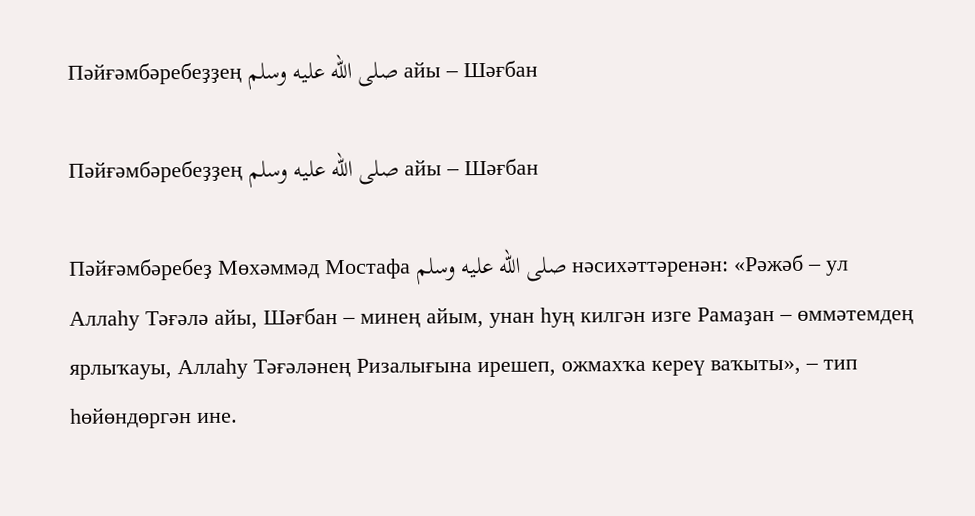Пәйғәмбәребеҙҙең صلى الله عليه وسلم айы – Шәғбан

Пәйғәмбәребеҙҙең صلى الله عليه وسلم айы – Шәғбан

Пәйғәмбәребеҙ Мөхәммәд Мостафа صلى الله عليه وسلم нәсихәттәренән: «Рәжәб – ул Аллаһу Тәғәлә айы, Шәғбан – минең айым, унан һуң килгән изге Рамаҙан – өммәтемдең ярлыҡауы, Аллаһу Тәғәләнең Ризалығына ирешеп, ожмахҡа кереү ваҡыты», – тип һөйөндөргән ине.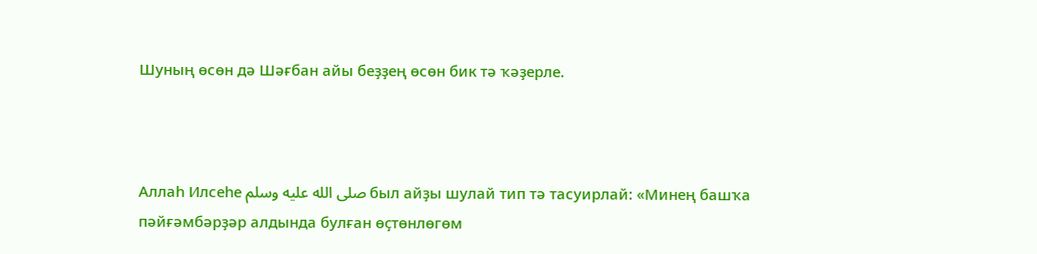Шуның өсөн дә Шәғбан айы беҙҙең өсөн бик тә ҡәҙерле.



Аллаһ Илсеһе صلى الله عليه وسلم был айҙы шулай тип тә тасуирлай: «Минең башҡа пәйғәмбәрҙәр алдында булған өҫтөнлөгөм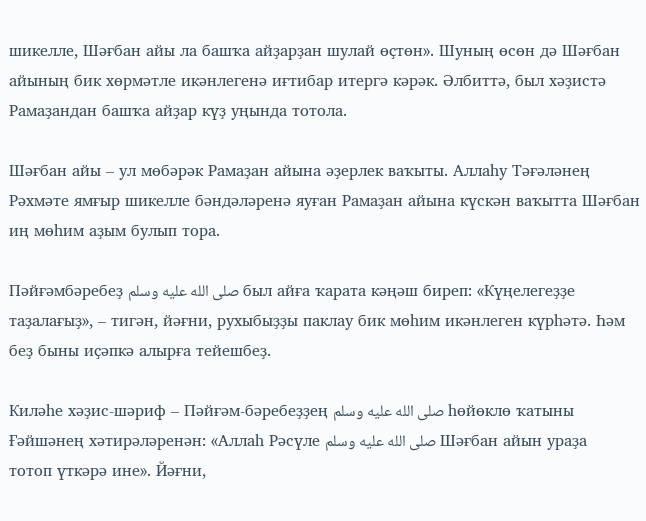шикелле, Шәғбан айы ла башҡа айҙарҙан шулай өҫтөн». Шуның өсөн дә Шәғбан айының бик хөрмәтле икәнлегенә иғтибар итергә кәрәк. Әлбиттә, был хәҙистә Рамаҙандан башҡа айҙар күҙ уңында тотола.

Шәғбан айы – ул мөбәрәк Рамаҙан айына әҙерлек ваҡыты. Аллаһу Тәғәләнең Рәхмәте ямғыр шикелле бәндәләренә яуған Рамаҙан айына күскән ваҡытта Шәғбан иң мөһим аҙым булып тора.

Пәйғәмбәребеҙ صلى الله عليه وسلم был айға ҡарата кәңәш биреп: «Күңелегеҙҙе таҙалағыҙ», – тигән, йәғни, рухыбыҙҙы паклау бик мөһим икәнлеген күрһәтә. Һәм беҙ быны иҫәпкә алырға тейешбеҙ.

Киләһе хәҙис-шәриф – Пәйғәм-бәребеҙҙең صلى الله عليه وسلم һөйөклө ҡатыны Ғәйшәнең хәтирәләренән: «Аллаһ Рәсүле صلى الله عليه وسلم Шәғбан айын ураҙа тотоп үткәрә ине». Йәғни,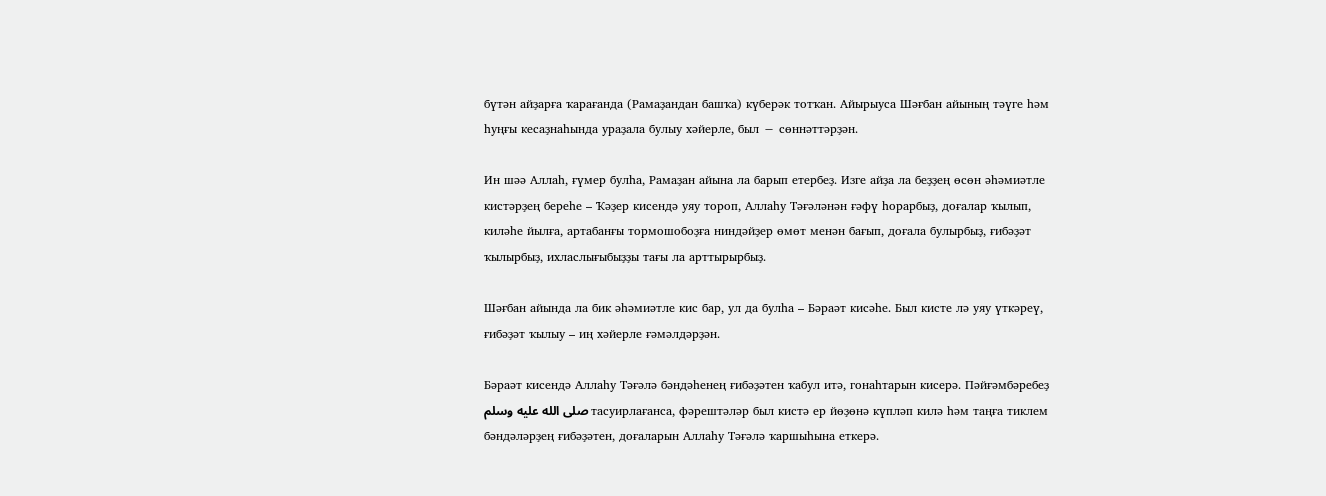бүтән айҙарға ҡарағанда (Рамаҙандан башҡа) күберәк тотҡан. Айырыуса Шәғбан айының тәүге һәм һуңғы кесаҙнаһында ураҙала булыу хәйерле, был − сөннәттәрҙән.

Ин шәә Аллаһ, ғүмер булһа, Рамаҙан айына ла барып етербеҙ. Изге айҙа ла беҙҙең өсөн әһәмиәтле кистәрҙең береһе – Ҡәҙер кисендә уяу тороп, Аллаһу Тәғәләнән ғәфү һорарбыҙ, доғалар ҡылып, киләһе йылға, артабанғы тормошобоҙға ниндәйҙер өмөт менән бағып, доғала булырбыҙ, ғибәҙәт ҡылырбыҙ, ихласлығыбыҙҙы тағы ла арттырырбыҙ.

Шәғбан айында ла бик әһәмиәтле кис бар, ул да булһа – Бәраәт кисәһе. Был кисте лә уяу үткәреү, ғибәҙәт ҡылыу – иң хәйерле ғәмәлдәрҙән.

Бәраәт кисендә Аллаһу Тәғәлә бәндәһенең ғибәҙәтен ҡабул итә, гонаһтарын кисерә. Пәйғәмбәребеҙ صلى الله عليه وسلم тасуирлағанса, фәрештәләр был кистә ер йөҙөнә күпләп килә һәм таңға тиклем бәндәләрҙең ғибәҙәтен, доғаларын Аллаһу Тәғәлә ҡаршыһына еткерә.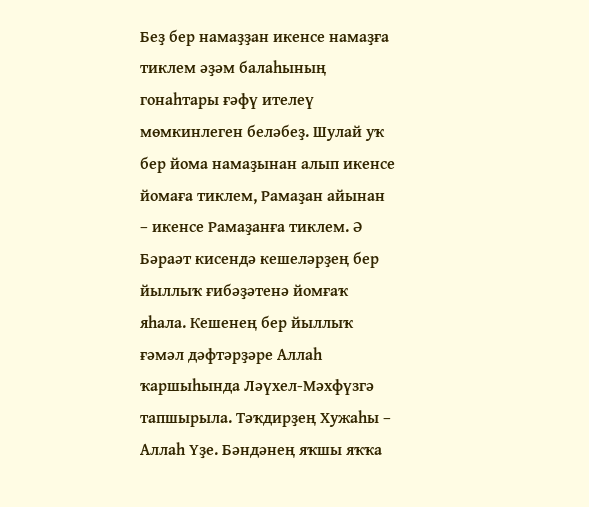Беҙ бер намаҙҙан икенсе намаҙға тиклем әҙәм балаһының гонаһтары ғәфү ителеү мөмкинлеген беләбеҙ. Шулай уҡ бер йома намаҙынан алып икенсе йомаға тиклем, Рамаҙан айынан – икенсе Рамаҙанға тиклем. Ә Бәраәт кисендә кешеләрҙең бер йыллыҡ ғибәҙәтенә йомғаҡ яһала. Кешенең бер йыллыҡ ғәмәл дәфтәрҙәре Аллаһ ҡаршыһында Ләүхел-Мәхфүзгә тапшырыла. Тәҡдирҙең Хужаһы – Аллаһ Үҙе. Бәндәнең яҡшы яҡҡа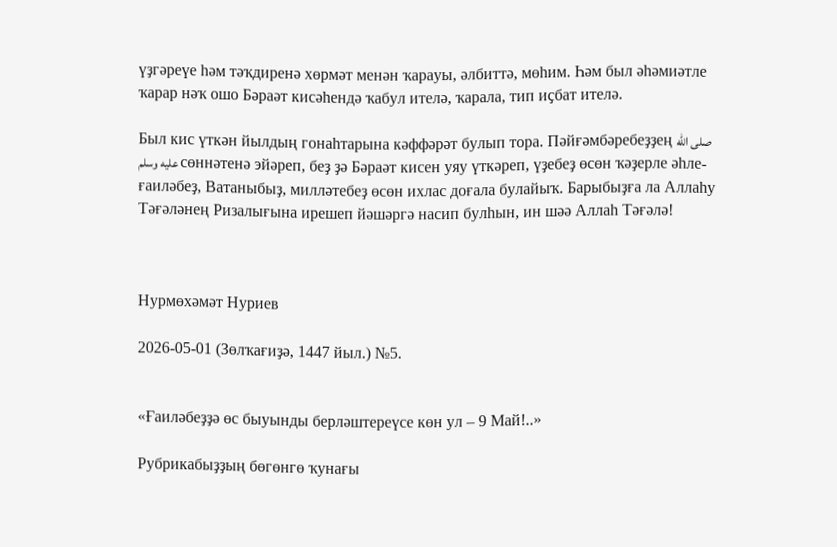үҙгәреүе һәм тәҡдиренә хөрмәт менән ҡарауы, әлбиттә, мөһим. Һәм был әһәмиәтле ҡарар нәҡ ошо Бәраәт кисәһендә ҡабул ителә, ҡарала, тип иҫбат ителә.

Был кис үткән йылдың гонаһтарына кәффәрәт булып тора. Пәйғәмбәребеҙҙең صلى الله عليه وسلم сөннәтенә эйәреп, беҙ ҙә Бәраәт кисен уяу үткәреп, үҙебеҙ өсөн ҡәҙерле әһле-ғаиләбеҙ, Ватаныбыҙ, милләтебеҙ өсөн ихлас доғала булайыҡ. Барыбыҙға ла Аллаһу Тәғәләнең Ризалығына ирешеп йәшәргә насип булһын, ин шәә Аллаһ Тәғәлә!



Нурмөхәмәт Нуриев

2026-05-01 (Зөлҡағиҙә, 1447 йыл.) №5.


«Ғаиләбеҙҙә өс быуынды берләштереүсе көн ул – 9 Май!..»

Рубрикабыҙҙың бөгөнгө ҡунағы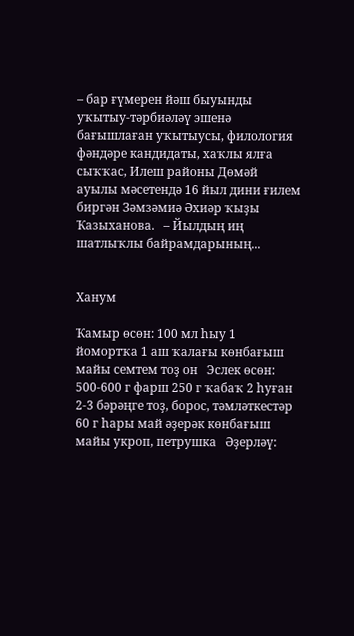– бар ғүмерен йәш быуынды уҡытыу-тәрбиәләү эшенә бағышлаған уҡытыусы, филология фәндәре кандидаты, хаҡлы ялға сыҡҡас, Илеш районы Дөмәй ауылы мәсетендә 16 йыл дини ғилем биргән Зәмзәмиә Әхиәр ҡыҙы Ҡазыханова.   – Йылдың иң шатлыҡлы байрамдарының...


Ханум

Ҡамыр өсөн: 100 мл һыу 1 йомортҡа 1 аш ҡалағы көнбағыш майы семтем тоҙ он   Эслек өсөн: 500-600 г фарш 250 г ҡабаҡ 2 һуған 2-3 бәрәңге тоҙ, борос, тәмләткестәр 60 г һары май әҙерәк көнбағыш майы укроп, петрушка   Әҙерләү: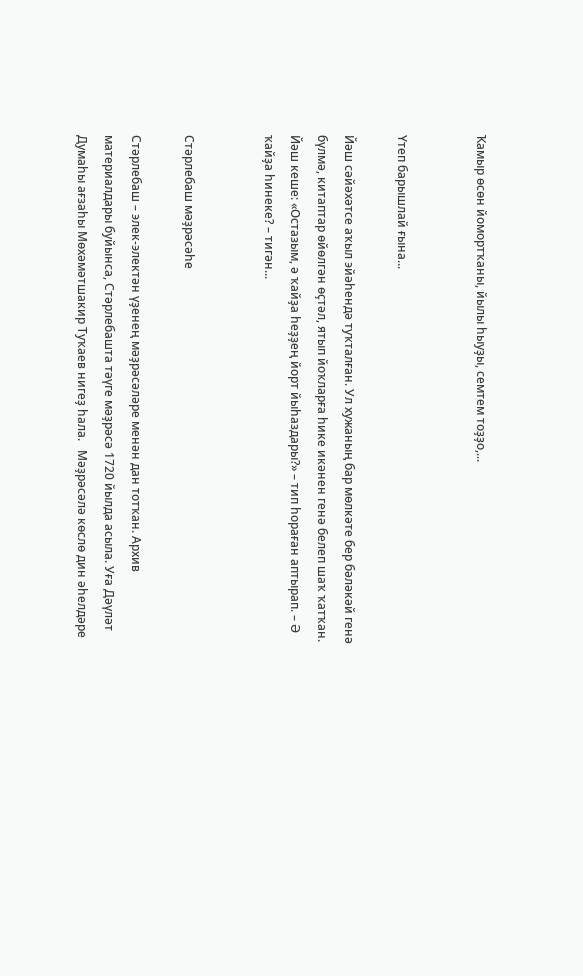Ҡамыр өсөн йомортҡаны, йылы һыуҙы, семтем тоҙҙо,...


Үтеп барышлай ғына...

Йәш сәйәхәтсе аҡыл эйәһендә туҡталған. Ул хужаның бар мөлкәте бер бәләкәй генә бүлмә, китаптар өйөлгән өҫтәл, ятып йоҡларға һике икәнен генә белеп шаҡ ҡатҡан.   Йәш кеше: «Остазым, ә ҡайҙа һеҙҙең йорт йыһаздары?» – тип һораған аптырап. – Ә ҡайҙа һинеке? – тигән...


Стәрлебаш мәҙрәсәһе

Стәрлебаш – элек-электән үҙенең мәҙрәсәләре менән дан тотҡан. Архив материалдары буйынса, Стәрлебашта тәүге мәҙрәсә 1720 йылда асыла. Уға Дәүләт Думаһы ағзаһы Мөхәмәтшакир Туҡаев нигеҙ һала.   Мәҙрәсәлә көслө дин әһелдәре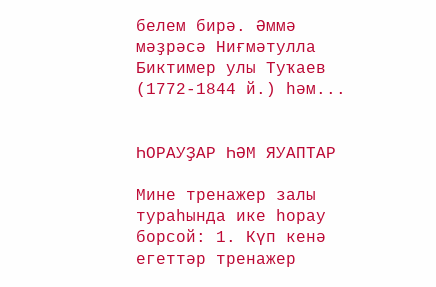белем бирә. Әммә мәҙрәсә Ниғмәтулла Биктимер улы Туҡаев (1772-1844 й.) һәм...


ҺОРАУҘАР ҺӘМ ЯУАПТАР

Мине тренажер залы тураһында ике һорау борсой: 1. Күп кенә егеттәр тренажер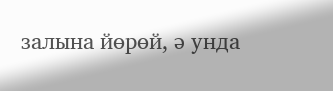залына йөрөй, ә унда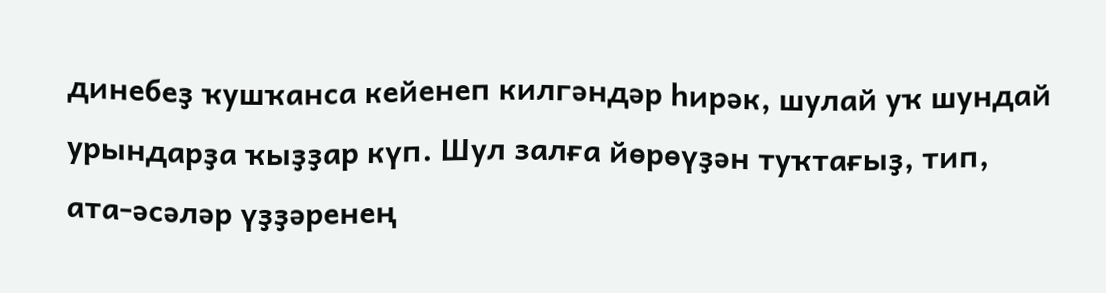динебеҙ ҡушҡанса кейенеп килгәндәр һирәк, шулай уҡ шундай урындарҙа ҡыҙҙар күп. Шул залға йөрөүҙән туҡтағыҙ, тип, ата-әсәләр үҙҙәренең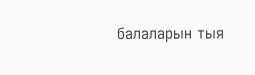балаларын тыя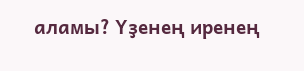аламы? Үҙенең иренең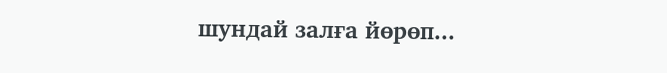шундай залға йөрөп...